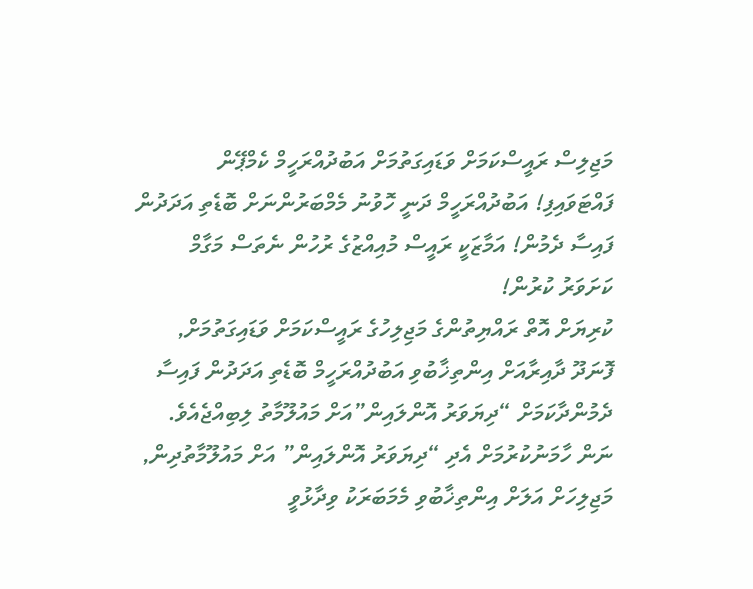މަޖިލިސް ރައީސްކަމަށް ވަޑައިގަތުމަށް އަބުދުއްރަހީމް ކެމްޕޭން ފައްޓަވައިފި! އަބުދުއްރަހީމް ދަނީ ހޮވުނު މެމްބަރުންނަށް ބޮޑެތި އަދަދުން ފައިސާ ދެމުން! އަމާޒަކީ ރައީސް މުއިއްޒުގެ ރުހުން ނެތަސް މަގާމް ކަށަވަރު ކުރުން!
ކުރިޔަށް އޮތް ރައްޔިތުންގެ މަޖިލިހުގެ ރައީސްކަމަށް ވަޑައިގަތުމަށް, ފޮނަދޫ ދާއިރާއަށް އިންތިޚާބުވި އަބުދުއްރަހީމް ބޮޑެތި އަދަދުން ފައިސާ ދެމުންދާކަމަށް “ދިޔަވަރު އޮންލައިން”އަށް މައުލޫމާތު ލިބިއްޖެއެވެ.
ނަން ހާމަނުކުރުމަށް އެދި “ދިޔަވަރު އޮންލައިން” އަށް މައުލޫމާތުދިން, މަޖިލިހަށް އަލަށް އިންތިޚާބުވި މެމަބަރަކު ވިދާޅުވީ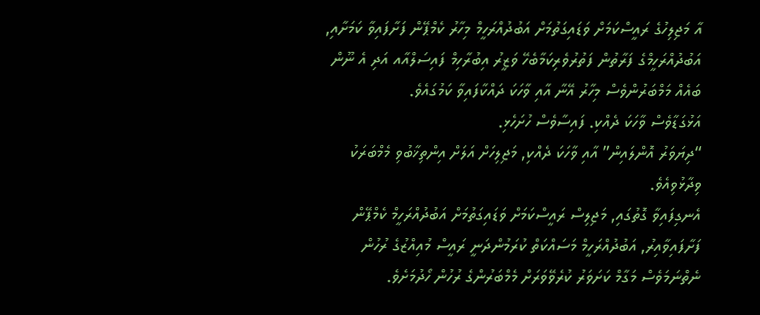އާ މަޖިލިހުގެ ރައީސްކަމަށް ވަޑައިގަތުމަށް އަބުދުއްރަހީމް މިހާރު ކެމްޕޭން ފަށާފައިވާ ކަމަށާއި, އަބުދުއްރަހީމްގެ ފަރާތުން ފަތުރުވެރިކަމާބެހޭ ވަޒީރު އިބުރާހިމް ފައިސަލްއާއ އަދި އެ ނޫން ބައެއް މަމްބަރުންވެސް މިހާރު އޭނާ އާއި ވާހަކަ ދައްކާފައިވާ ކަމުގައެވެ.
އަޅުގަޑާވެސް ވާހަކަ ދެއްކި. ފައިސާވެސް ހުށަހެޅި.
“ދިޔަވަރު އޮންލައިން” އާއި ވާހަކަ ދެއްކި, މަޖިލިހަށް އަލަށް އިންތިޚާބުވި މެމްބަރަކު ވިދާޅުވިއެވެ.
އެނގިފައިވާ ގޮތުގައި, މަޖިލިސް ރައީސްކަމަށް ވަޑައިގަތުމަށް އަބުދުއްރަހީމް ކެމްޕޭން ފަށާފައިވާއިރު, އަބުދުއްރަހީމް މަސައްކަތް ކުރަމުންދަނީ ރައީސް މުއިއްޒުގެ ރުހުން ނެތްނަމަވެސް މަގާމް ކަށަވަރު ކުރެވޭވަރަށް މެމްބަރުންގެ ރުހުން ހޯދުމަށެވެ.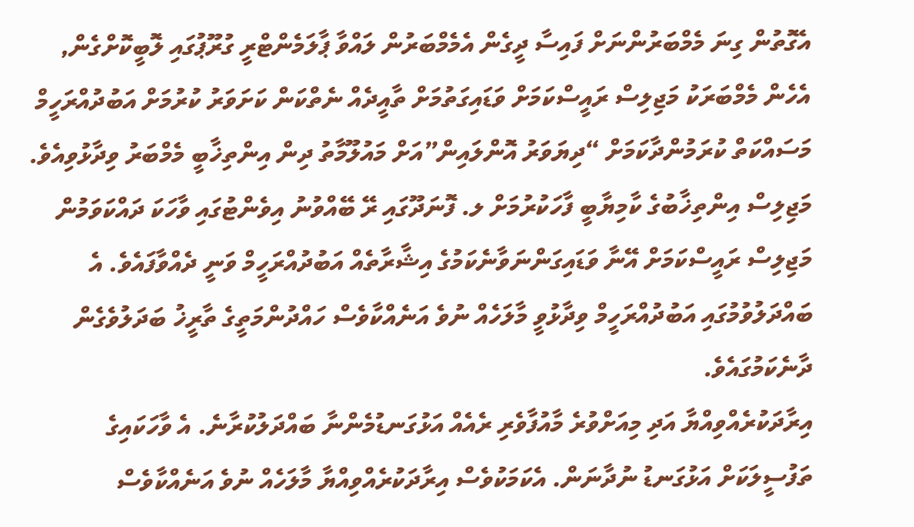އެގޮތުން ގިނަ މެމްބަރުންނަށް ފައިސާ ދީގެން އެމެމްބަރުން ލައްވާ ޕާލަމެންޓްރީ ގުރޫޕުގައި ލޮބީކޮށްގެން, އެހެން މެމްބަރަކު މަޖިލިސް ރައީސްކަމަށް ވަޑައިގަތުމަށް ތާއީދެއް ނެތްކަން ކަށަވަރު ކުރުމަށް އަބުދުއްރަހީމް މަސައްކަތް ކުރަމުންދާކަމަށް “ދިޔަވަރު އޮންލައިން”އަށް މައުލޫމާތު ދިން އިންތިޚާބީ މެމްބަރު ވިދާޅުވިއެވެ.
މަޖިލިސް އިންތިޚާބުގެ ކާމިޔާބީ ފާހަކުރުމަށް ލ. ފޮނަދޫގައި ރޭ ބޭއްވުނު އިވެންޓުގައި ވާހަކަ ދައްކަވަމުން މަޖިލިސް ރައީސްކަމަށް އޭނާ ވަޑައިގަންނަވާނެކަމުގެ އިޝާރާތެއް އަބުދުއްރަހީމް ވަނީ ދެއްވާފައެވެ. އެ ބައްދަލުވުމުގައި އަބުދުއްރަހީމް ވިދާޅުވީ މާލަހެއް ނުވެ އަނެއްކާވެސް ހައްދުންމަތީގެ ތާރީޚު ބަދަލުވެގެން ދާނެކަމުގައެވެ.
އިރާދަކުރެއްވިއްޔާ އަދި މިއަށްވުރެ މާއުފާވެރި ރެއެއް އަޅުގަނޑުމެންނާ ބައްދަލުކުރާނެ. އެ ވާހަކައިގެ ތަފުސީލަކަށް އަޅުގަނޑު ނުދާނަން. އެކަމަކުވެސް އިރާދަކުރެއްވިއްޔާ މާލަހެއް ނުވެ އަނެއްކާވެސް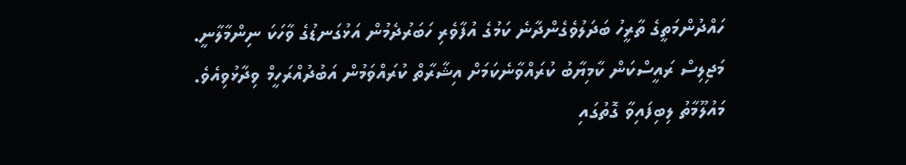ހައްދުންމަތީގެ ތާރީހު ބަދަލުވެގެންދާނެ ކަމުގެ އުފާވެރި ހަބަރުދެމުން އަޅުގަނޑުގެ ވާހަކަ ނިންމާލާނީ.
މަޖިލިސް ރައީސްކަން ކާމިޔާބު ކުރައްވާނެކަމަށް އިޝާރާތް ކުރައްވަމުން އަބުދުއްރަހީމް ވިދާޅުވިއެވެ.
މައުލޫމާތު ލިބިފައިވާ ގޮތުގައި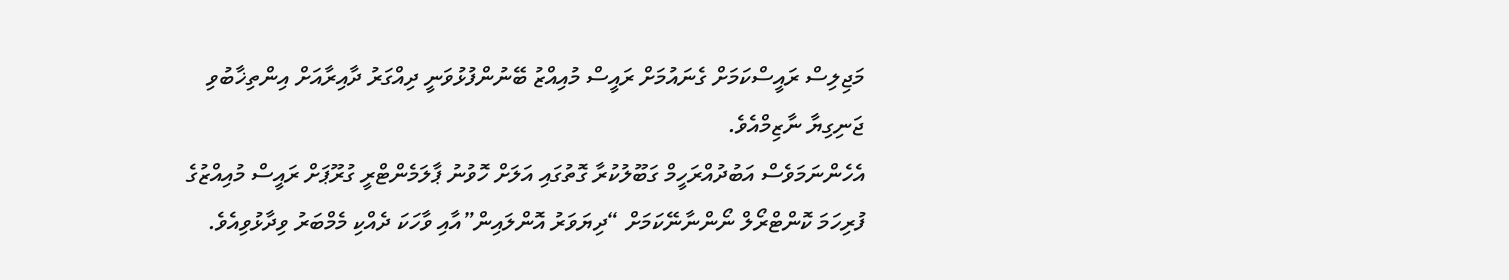މަޖިލިސް ރައީސްކަމަށް ގެނައުމަށް ރައީސް މުއިއްޒު ބޭނުންފުޅުވަނީ ދިއްގަރު ދާއިރާއަށް އިންތިޚާބުވި ޖަނިގިޔާ ނާޒިމްއެވެ.
އެހެންނަމަވެސް އަބުދުއްރަހީމް ގަބޫލުކުރާ ގޮތުގައި އަލަށް ހޮވުނު ޕާލަމެންޓްރީ ގުރޫޕަށް ރައީސް މުއިއްޒުގެ ފުރިހަމަ ކޮންޓްރޯލް ނޯންނާނޭކަމަށް “ދިޔަވަރު އޮންލައިން”އާއި ވާހަކަ ދެއްކި މެމްބަރު ވިދާޅުވިއެވެ.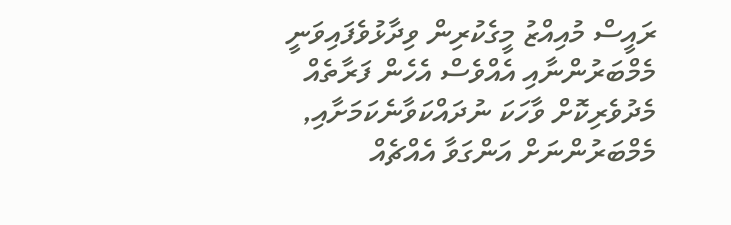ރައީސް މުއިއްޒު މީގެކުރިން ވިދާޅުވެފައިވަނީ މެމްބަރުންނާއި އެއްވެސް އެހެން ފަރާތެއް މެދުވެރިކޮށް ވާހަކަ ނުދައްކަވާނެކަމަށާއި, މެމްބަރުންނަށް އަންގަވާ އެއްޗެއް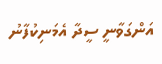އަންގަވާނީ ސީދާ އެމަނިކުފާނު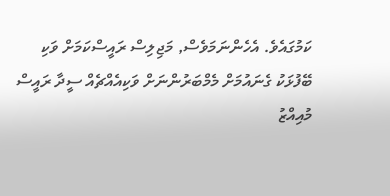ކަމުގައެވެ. އެހެންނަމަވެސް, މަޖިލިސް ރައީސްކަމަށް ވަކި ބޭފުޅަކު ގެނައުމަށް މެމްބަރުންނަށް ވަކިއެއްޗެއް ސީދާ ރައީސް މުއިއްޒު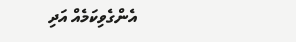އެންގެވިކަމެއް އަދި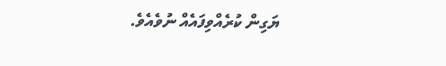ޔަގިން ކުރެއްވިފައެއް ނުވެއެވެ.